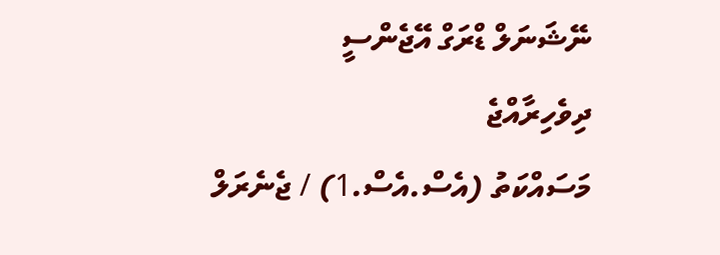ނޭޝަނަލް ޑްރަގް އޭޖެންސީ
ދިވެހިރާއްޖެ
މަސައްކަތު (އެސް.އެސް.1) / ޖެނެރަލް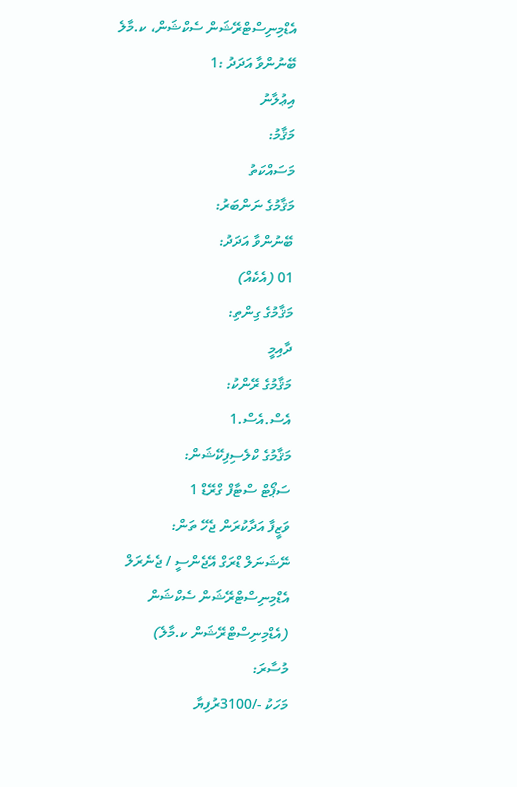އެޑްމިނިސްޓްރޭޝަން ސެކްޝަން، ކ.މާލެ
ބޭނުންވާ އަދަދު :1
އިޢުލާނު
މަޤާމު:
މަސައްކަތު
މަޤާމުގެ ނަންބަރު:
ބޭނުންވާ އަދަދު:
01 (އެކެއް)
މަޤާމުގެ ގިންތި:
ދާއިމީ
މަޤާމުގެ ރޭންކު:
އެސް.އެސް.1
މަޤާމުގެ ކްލެސިފިކޭޝަން:
ސަޕޯޓް ސްޓާފް ގްރޭޑް 1
ވަޒީފާ އަދާކުރަން ޖެހޭ ތަން:
ނޭޝަނަލް ޑްރަގް އޭޖެންސީ / ޖެނެރަލް އެޑްމިނިސްޓްރޭޝަން ސެކްޝަން (އެޑްމިނިސްޓްރޭޝަން ކ.މާލެ)
މުސާރަ:
މަހަކު -/3100ރުފިޔާ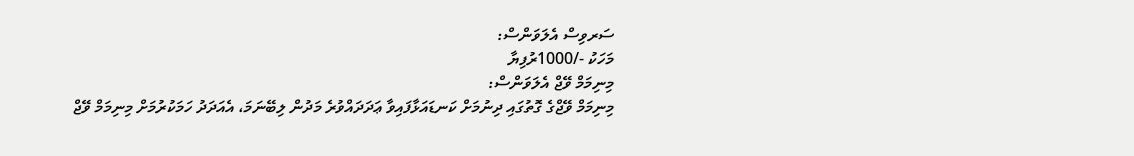ސަރވިސް އެލަވަންސް:
މަހަކު -/1000ރުފިޔާ
މިނިމަމް ވޭޖް އެލަވަންސް:
މިނިމަމް ވޭޖްގެ ގޮތުގައި ދިނުމަށް ކަނޑައަޅާފައިވާ ޢަދަދައްވުރެ މަދުން ލިބޭނަމަ، އެއަދަދު ހަމަކުރުމަށް މިނިމަމް ވޭޖް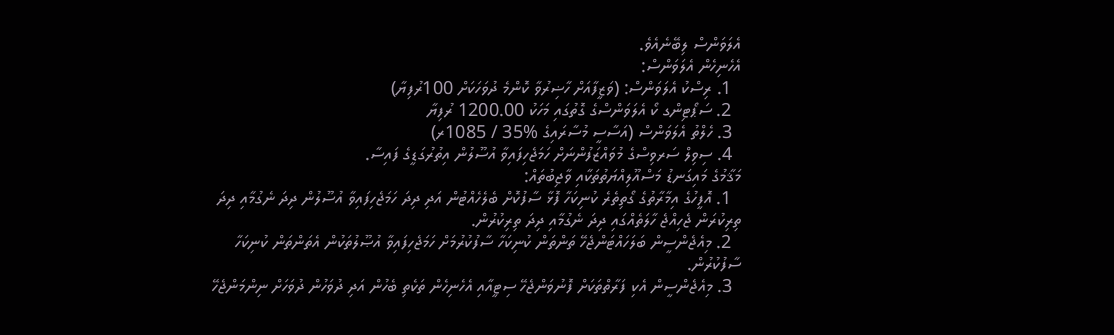އެލަވަންސް ލިބޭނެއެވެ.
އެހެނިހެން އެލަވަންސް:
  1. ރިސްކު އެލަވަންސް: (ވަޒީފާއަށް ހާޟިރުވާ ކޮންމެ ދުވަހަކަށް 100ރުފިޔާ)
  2. ސަޕޯޓިންގ ކޯ އެލަވަންސްގެ ގޮތުގައި މަހަކު 1200.00 ރުފިޔާ
  3. ހެލްތު އެލަވަންސް (އަސާސީ މުސާރައިގެ %35 / 1085ރ)
  4. ސިވިލް ސަރވިސްގެ މުވައްޒަފުންނަށް ހަމަޖެހިފައިވާ އުސޫލުން އިތުރުގަޑީގެ ފައިސާ.
މަޤާމުގެ މައިގަނޑު މަސްއޫލިއްޔަތުތަކާއި ވާޖިބުތައް:
  1. އޮފީހުގެ އިމާރާތުގެ ގޯތިތެރެ ކުނިކަހާ ފޮޅާ ސާފުކޮށް ބެލެހެއްޓުން އަދި ދިދަ ހަމަޖެހިފައިވާ އުސޫލުން ދިދަ ނެގުމާއި ދިދަ ތިރިކުރަން ޖެހިއްޖެ ހާލަތެއްގައި ދިދަ ނެގުމާއި ދިދަ ތިރިކުރުން.
  2. މިއެޖެންސީން ބަލަހައްޓަންޖެހޭ ތަންތަން ކުނިކަހާ ސާފުކުރުމަށް ހަމަޖެހިފައިވާ އުޞޫލުތަކުން އެތަންތަން ކުނިކަހާ ސާފުކުރުން.
  3. މިއެޖެންސީން އެކި ފަރާތްތަކަށް ފޮނުވަންޖެހޭ ސިޓީއާއި އެހެނިހެން ތަކެތި ބެހުން އަދި ދުވަހުން ދުވަހަށް ނިންމަންޖެހޭ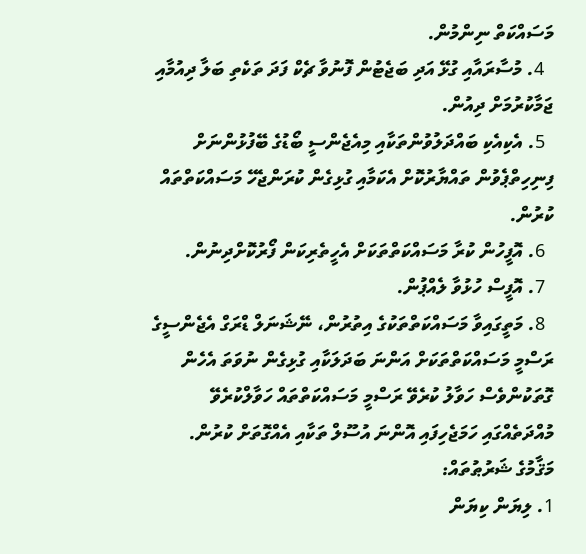މަސައްކަތް ނިންމުން.
  4. މުސާރައާއި ގުޅޭ އަދި ބަޖެޓުން ފޮނުވާ ޗެކް ފަދަ ތަކެތި ބަލާ ދިއުމާއި ޖަމާކުރުމަށް ދިއުން.
  5. އެކިއެކި ބައްދަލުވުންތަކާއި މިއެޖެންސީ ބޯޑުގެ ބޭފުޅުންނަށް ފިނިހިތްޕެވުން ތައްޔާރުކޮށް އެކަމާއި ގުޅިގެން ކުރަންޖެހޭ މަސައްކަތްތައް ކުރުން.
  6. އޮފީހުން ކުރާ މަސައްކަތްތަކަށް އެހީތެރިކަން ފޯރުކޮށްދިނުން.
  7. އޮފީސް ހުޅުވާ ލެއްޕުން.
  8. މަތީގައިވާ މަސައްކަތްތަކުގެ އިތުރުން، ނޭޝަނަލް ޑްރަގް އެޖެންސީގެ ރަސްމީ މަސައްކަތްތަކަށް އަންނަ ބަދަލަކާއި ގުޅިގެން ނުވަތަ އެހެން ގޮތަކުންވެސް ހަވާލު ކުރެވޭ ރަސްމީ މަސައްކަތްތައް ހަވާލްކުރެވޭ މުއްދަތެއްގައި ހަމަޖެހިފައި އޮންނަ އުސޫލް ތަކާއި އެއްގޮތަށް ކުރުން.
މަޤާމުގެ ޝަރުޠުތައް:
1. ލިޔަން ކިޔަން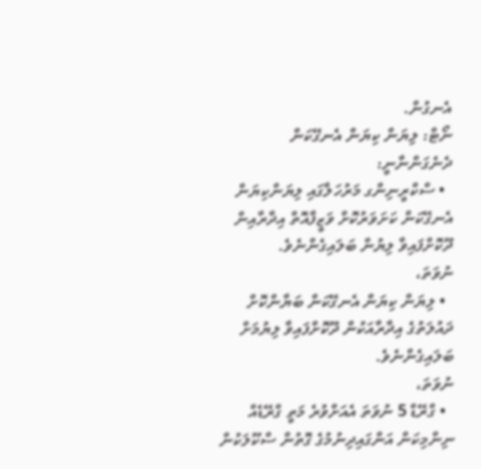އެނގުން.
ނޯޓް: ލިޔަން ކިޔަން އެނގޭކަން ދެނެގަންނާނީ:
  • ސްކްރީނިންގ މަރުހަލާގައި ލިޔަންކިޔަން އެނގޭކަން ކަށަވަރުކޮށް ވަޒީފާއޮތް އިދާރާއިން ދޫކޮށްފައިވާ ލިޔުން ބަލައިގެންނެވެ.
ނުވަތަ،
  • ލިޔަން ކިޔަން އެނގޭކަން ބަޔާންކޮށް ދައުލަތުގެ އިދާރާއަކުން ދޫކޮށްފައިވާ ލިޔުމަށް ބަލައިގެންނެވެ.
ނުވަތަ،
  • ގްރޭޑް 5 ނުވަތަ އެއަށްވުރެ މަތީ ގްރޭޑެއް ނިންމިކަން އަންގައިދިނުމުގެ ގޮތުން ސްކޫލަކުން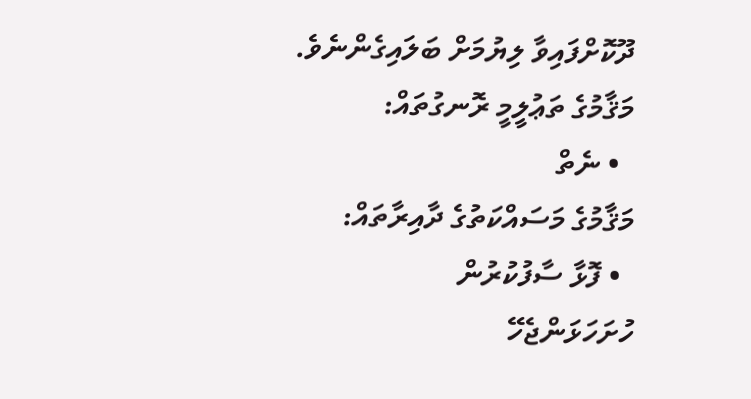ދޫކޮށްފައިވާ ލިޔުމަށް ބަލައިގެންނެވެ.
މަޤާމުގެ ތަޢުލީމީ ރޮނގުތައް:
  • ނެތް
މަޤާމުގެ މަސައްކަތުގެ ދާއިރާތައް:
  • ފޮޅާ ސާފުކުރުން
ހުށަހަޅަންޖެހޭ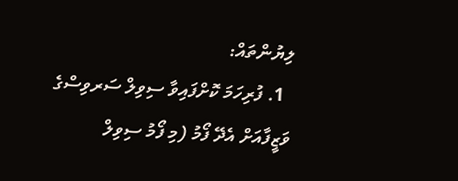ލިޔުންތައް:
  1. ފުރިހަމަ ކޮށްފައިވާ ސިވިލް ސަރވިސްގެ ވަޒީފާއަށް އެދޭ ފޯމު (މި ފޯމު ސިވިލް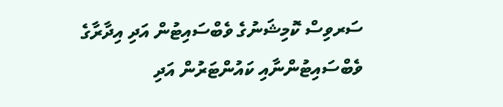ސަރވިސް ކޮމިޝަނުގެ ވެބްސައިޓުން އަދި އިދާރާގެ ވެބްސައިޓުންނާއި ކައުންޓަރުން އަދި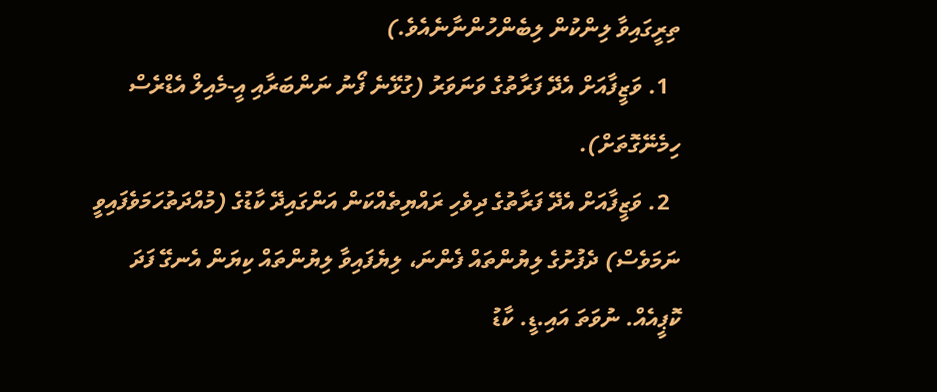ތިރީގައިވާ ލިންކުން ލިބެންހުންނާނެއެވެ.)
  1. ވަޒީފާއަށް އެދޭ ފަރާތުގެ ވަނަވަރު (ގުޅޭނެ ފޯނު ނަންބަރާއި އީ-މެއިލް އެޑްރެސް ހިމެނޭގޮތަށް).
  2. ވަޒީފާއަށް އެދޭ ފަރާތުގެ ދިވެހި ރައްޔިތެއްކަން އަންގައިދޭ ކާޑުގެ (މުއްދަތުހަމަވެފައިވީ ނަމަވެސް) ދެފުށުގެ ލިޔުންތައް ފެންނަ، ލިޔެފައިވާ ލިޔުންތައް ކިޔަން އެނގޭ ފަދަ ކޮޕީއެއް. ނުވަތަ އައި.ޑީ. ކާޑު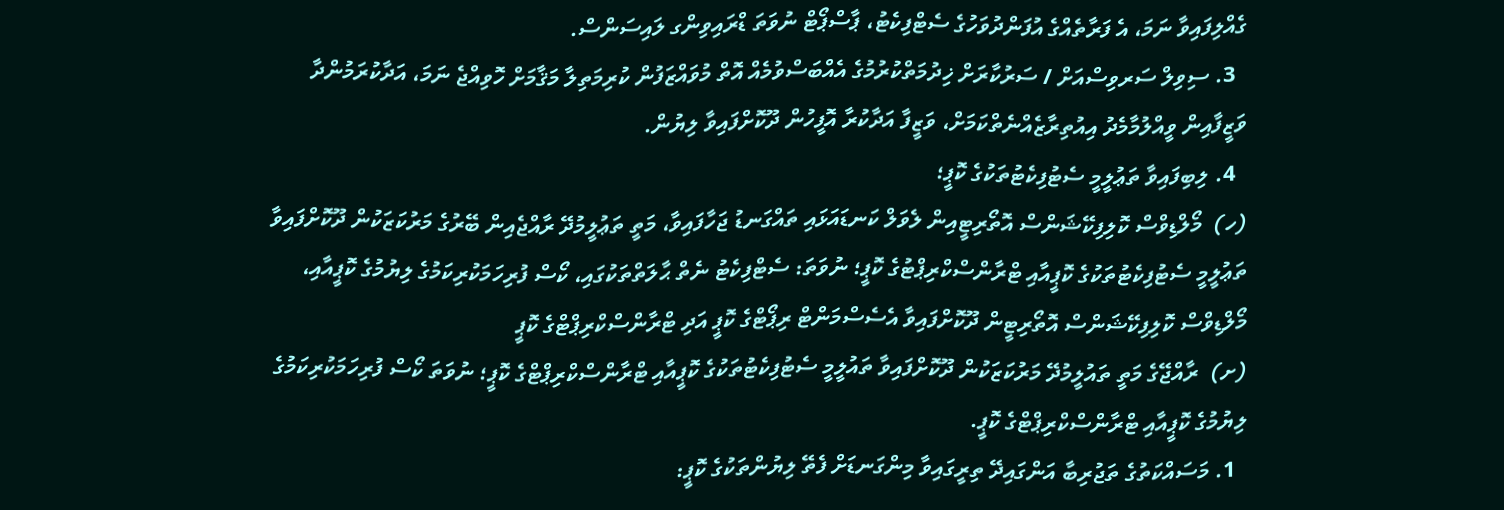ގެއްލިފައިވާ ނަމަ، އެ ފަރާތެއްގެ އުފަންދުވަހުގެ ސެޓްފިކެޓު، ޕާސްޕޯޓް ނުވަތަ ޑްރައިވިންގ ލައިސަންސް.
  3. ސިވިލް ސަރވިސްއަށް / ސަރުކާރަށް ޚިދުމަތްކުރުމުގެ އެއްބަސްވުމެއް އޮތް މުވައްޒަފުން ކުރިމަތިލާ މަޤާމަށް ހޮވިއްޖެ ނަމަ، އަދާކުރަމުންދާ ވަޒީފާއިން ވީއްލުމާމެދު އިއުތިރާޒެއްނެތްކަމަށް، ވަޒީފާ އަދާކުރާ އޮފީހުން ދޫކޮށްފައިވާ ލިޔުން.
  4. ލިބިފައިވާ ތަޢުލީމީ ސެޓުފިކެޓުތަކުގެ ކޮޕީ؛
(ހ)  މޯލްޑިވްސް ކޮލިފިކޭޝަންސް އޮތޯރިޓީއިން ލެވަލް ކަނޑައަޅައި ތައްގަނޑު ޖަހާފައިވާ، މަތީ ތަޢުލީމުދޭ ރާއްޖެއިން ބޭރުގެ މަރުކަޒަކުން ދޫކޮށްފައިވާ ތަޢުލީމީ ސެޓުފިކެޓުތަކުގެ ކޮޕީއާއި ޓްރާންސްކްރިޕްޓުގެ ކޮޕީ؛ ނުވަތަ: ސެޓްފިކެޓު ނެތް ޙާލަތްތަކުގައި، ކޯސް ފުރިހަމަކުރިކަމުގެ ލިޔުމުގެ ކޮޕީއާއި، މޯލްޑިވްސް ކޮލިފިކޭޝަންސް އޮތޯރިޓީން ދޫކޮށްފައިވާ އެސެސްމަންޓް ރިޕޯޓްގެ ކޮޕީ އަދި ޓްރާންސްކްރިޕްޓްގެ ކޮޕީ
(ށ)  ރާއްޖޭގެ މަތީ ތައުލީމުދޭ މަރުކަޒަކުން ދޫކޮށްފައިވާ ތައުލީމީ ސެޓުފިކެޓުތަކުގެ ކޮޕީއާއި ޓްރާންސްކްރިޕްޓްގެ ކޮޕީ؛ ނުވަތަ ކޯސް ފުރިހަމަކުރިކަމުގެ ލިޔުމުގެ ކޮޕީއާއި ޓްރާންސްކްރިޕްޓްގެ ކޮޕީ.
  1. މަސައްކަތުގެ ތަޖުރިބާ އަންގައިދޭ ތިރީގައިވާ މިންގަނޑަށް ފެތޭ ލިޔުންތަކުގެ ކޮޕީ: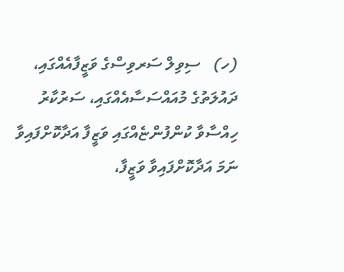(ހ)   ސިވިލް ސަރވިސްގެ ވަޒީފާއެއްގައި، ދައުލަތުގެ މުއައްސަސާއެއްގައި، ސަރުކާރު ހިއްސާވާ ކުންފުންޏެއްގައި ވަޒީފާ އަދާކޮށްފައިވާ ނަމަ އަދާކޮށްފައިވާ ވަޒީފާ،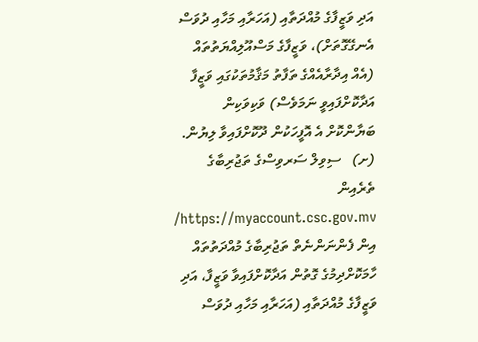އަދި ވަޒީފާގެ މުއްދަތާއި (އަހަރާއި މަހާއި ދުވަސް އެނގޭގޮތަށް)، ވަޒީފާގެ މަސްއޫލިއްޔަތުތައް (އެއް އިދާރާއެއްގެ ތަފާތު މަޤާމުތަކުގައި ވަޒީފާ އަދާކޮށްފައިވީ ނަމަވެސް) ވަކިވަކިން ބަޔާންކޮށް އެ އޮފީހަކުން ދޫކޮށްފައިވާ ލިޔުން.
(ށ)   ސިވިލް ސަރވިސްގެ ތަޖުރިބާގެ ތެރެއިން https://myaccount.csc.gov.mv/ އިން ފެންނަންނެތް ތަޖުރިބާގެ މުއްދަތުތައް ހާމަކޮށްދިމުގެ ގޮތުން އަދާކޮށްފައިވާ ވަޒީފާ، އަދި ވަޒީފާގެ މުއްދަތާއި (އަހަރާއި މަހާއި ދުވަސް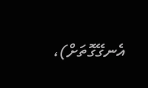އެނގޭގޮތަށް)،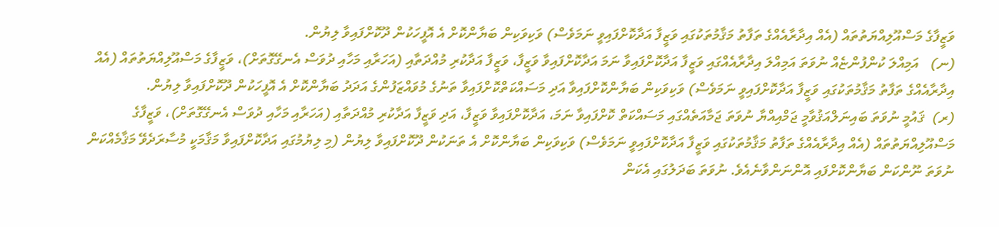ވަޒީފާގެ މަސްއޫލިއްޔަތުތައް (އެއް އިދާރާއެއްގެ ތަފާތު މަޤާމުތަކުގައި ވަޒީފާ އަދާކޮށްފައިވީ ނަމަވެސް) ވަކިވަކިން ބަޔާންކޮށް އެ އޮފީހަކުން ދޫކޮށްފައިވާ ލިޔުން.
(ނ)   އަމިއްލަ ކުންފުންޏެއް ނުވަތަ އަމިއްލަ އިދާރާއެއްގައި ވަޒީފާ އަދާކޮށްފައިވާ ނަމަ އަދާކޮށްފައިވާ ވަޒީފާ، ވަޒީފާ އަދާކުރި މުއްދަތާއި (އަހަރާއި މަހާއި ދުވަސް އެނގޭގޮތަށް)، ވަޒީފާގެ މަސްއޫލިއްޔަތުތައް (އެއް އިދާރާއެއްގެ ތަފާތު މަޤާމުތަކުގައި ވަޒީފާ އަދާކޮށްފައިވީ ނަމަވެސް) ވަކިވަކިން ބަޔާންކޮށްފައިވާ އަދި މަސައްކަތްކޮށްފައިވާ ތަނުގެ މުވައްޒަފުންގެ އަދަދު ބަޔާންކޮށް އެ އޮފީހަކުން ދޫކޮށްފައިވާ ލިޔުން.
(ރ)  ޤައުމީ ނުވަތަ ބައިނަލްއަޤުވާމީ ޖަމްއިއްޔާ ނުވަތަ ޖަމާއަތެއްގައި މަސައްކަތް ކޮށްފައިވާ ނަމަ، އަދާކޮށްފައިވާ ވަޒީފާ، އަދި ވަޒީފާ އަދާކުރި މުއްދަތާއި (އަހަރާއި މަހާއި ދުވަސް އެނގޭގޮތަށް)، ވަޒީފާގެ މަސްއޫލިއްޔަތުތައް (އެއް އިދާރާއެއްގެ ތަފާތު މަޤާމުތަކުގައި ވަޒީފާ އަދާކޮށްފައިވީ ނަމަވެސް) ވަކިވަކިން ބަޔާންކޮށް އެ ތަނަކުން ދޫކޮށްފައިވާ ލިޔުން (މި ލިޔުމުގައި އަދާކޮށްފައިވާ މަޤާމަކީ މުސާރަދެވޭ މަޤާމެއްކަން ނުވަތަ ނޫންކަން ބަޔާންކޮށްފައި އޮންނަންވާނެއެވެ. ނުވަތަ ބަދަލުގައި އެކަން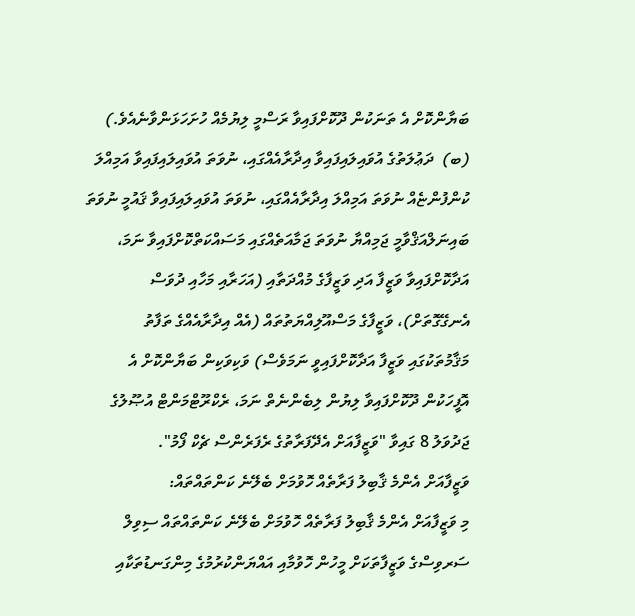ބަޔާންކޮށް އެ ތަނަކުން ދޫކޮށްފައިވާ ރަސްމީ ލިޔުމެއް ހުށަހަޅަންވާނެއެވެ.)
(ބ)  ދަޢުލަތުގެ އުވައިލައިފައިވާ އިދާރާއެއްގައި، ނުވަތަ އުވައިލައިފައިވާ އަމިއްލަ ކުންފުންޏެއް ނުވަތަ އަމިއްލަ އިދާރާއެއްގައި، ނުވަތަ އުވައިލައިފައިވާ ޤައުމީ ނުވަތަ ބައިނަލްއަޤްވާމީ ޖަމިއްޔާ ނުވަތަ ޖަމާއަތެއްގައި މަސައްކަތްކޮށްފައިވާ ނަމަ، އަދާކޮށްފައިވާ ވަޒީފާ އަދި ވަޒީފާގެ މުއްދަތާއި (އަހަރާއި މަހާއި ދުވަސް އެނގޭގޮތަށް)، ވަޒީފާގެ މަސްއޫލިއްޔަތުތައް (އެއް އިދާރާއެއްގެ ތަފާތު މަޤާމުތަކުގައި ވަޒީފާ އަދާކޮށްފައިވީ ނަމަވެސް) ވަކިވަކިން ބަޔާންކޮށް އެ އޮފީހަކުން ދޫކޮށްފައިވާ ލިޔުން ލިބެންނެތް ނަމަ، ރެކްރޫޓްމަންޓް އުޞޫލުގެ ޖަދުވަލު 8 ގައިވާ "ވަޒީފާއަށް އެދޭފަރާތުގެ ރެފަރެންސް ޗެކް ފޯމު".
ވަޒީފާއަށް އެންމެ ޤާބިލު ފަރާތެއް ހޮވުމަށް ބެލޭނެ ކަންތައްތައް:
މި ވަޒީފާއަށް އެންމެ ޤާބިލު ފަރާތެއް ހޮވުމަށް ބެލޭނެ ކަންތައްތައް ސިވިލް ސަރވިސްގެ ވަޒީފާތަކަށް މީހުން ހޮވުމާއި އައްޔަންކުރުމުގެ މިންގަނޑުތަކާއި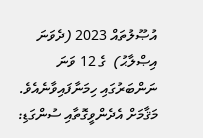އުޞޫލުތައް 2023 (ދެވަނަ އިޞްލާޙު)  ގެ 12 ވަނަ ނަންބަރުގައި ހިމަނާފައިވާނެއެވެ.
މަޤާމަށް އެދެންވީގޮތާއި ސުންގަޑި: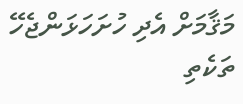މަޤާމަށް އެދި ހުށަހަޅަންޖެހޭ ތަކެތި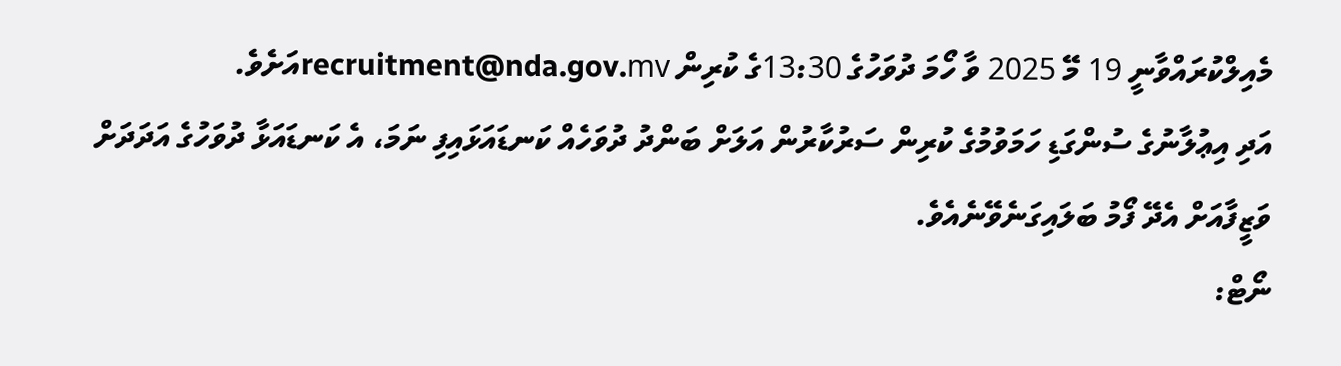މެއިލްކުރައްވާނީ 19 މޭ 2025 ވާ ހޯމަ ދުވަހުގެ 13:30ގެ ކުރިން recruitment@nda.gov.mvއަށެވެ.
އަދި އިޢުލާނުގެ ސުންގަޑި ހަމަވުމުގެ ކުރިން ސަރުކާރުން އަލަށް ބަންދު ދުވަހެއް ކަނޑައަޅައިފި ނަމަ، އެ ކަނޑައަޅާ ދުވަހުގެ އަދަދަށް ވަޒީފާއަށް އެދޭ ފޯމު ބަލައިގަނެވޭނެއެވެ.
ނޯޓް: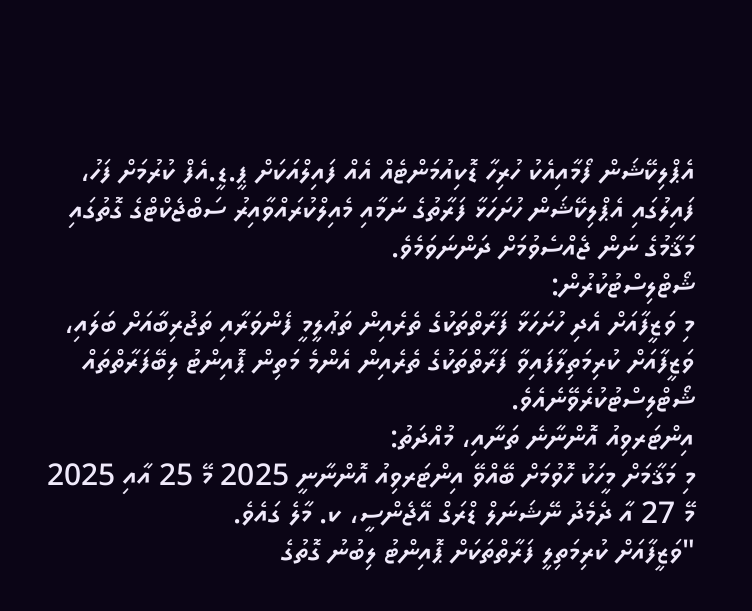އެޕްލިކޭޝަން ފޯމާއިއެކު ހުރިހާ ޑޮކިއުމަންޓެއް އެއް ފައިލްއަކަށް ޕީ.ޑީ.އެފް ކުރުމަށް ފަހު، ފައިލުގައި އެޕްލިކޭޝަން ހުށަހަޅާ ފަރާތުގެ ނަމާއި މެއިލްކުރައްވާއިރު ސަބްޖެކްޓްގެ ގޮތުގައި މަޤާމުގެ ނަން ޖެއްސެވުމަށް ދަންނަވަމެވެ.
ޝޯޓްލިސްޓުކުރުން:
މި ވަޒީފާއަށް އެދި ހުށަހަޅާ ފަރާތްތަކުގެ ތެރެއިން ތަޢުލީމީ ފެންވަރާއި ތަޖުރިބާއަށް ބަލައި، ވަޒީފާއަށް ކުރިމަތިލާފައިވާ ފަރާތްތަކުގެ ތެރެއިން އެންމެ މަތިން ޕޮއިންޓު ލިބޭފަރާތްތައް ޝޯޓްލިސްޓުކުރެވޭނެއެވެ.
އިންޓަރވިއު އޮންނާނެ ތަނާއި، މުއްދަތު:
މި މަޤާމަށް މީހަކު ހޮވުމަށް ބޭއްވޭ އިންޓަރވިއު އޮންނާނީ 2025 މޭ 25 އާއި 2025 މޭ 27 އާ ދެމެދު ނޭޝަނަލް ޑްރަގް އޭޖެންސީ، ކ. މާލެ ގައެވެ.
"ވަޒީފާއަށް ކުރިމަތިލީ ފަރާތްތަކަށް ޕޮއިންޓު ލިބުނު ގޮތުގެ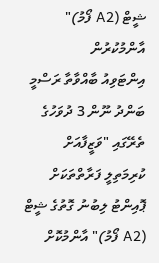ޝީޓް (A2 ފޯމު)" އާންމުކުރުން
އިންޓަވިއު ބާއްވާތާ ރަސްމީ ބަންދު ނޫން 3 ދުވަހުގެ ތެރޭގައި "ވަޒީފާއަށް ކުރިމަތިލީ ފަރާތްތަކަށް ޕޮއިންޓު ލިބުނު ގޮތުގެ ޝީޓް (A2 ފޯމު)" އާންމުކޮށް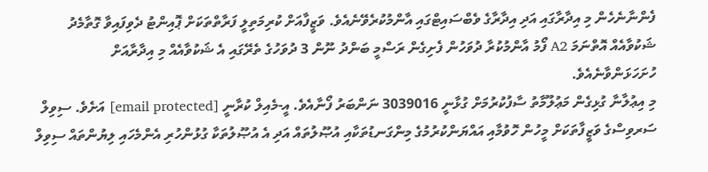ފެންނާނެހެން މި އިދާރާގައި އަދި އިދާރާގެ ވެބްސައިޓްގައި އާންމުކުރެވޭނެއެވެ. ވަޒީފާއަށް ކުރިމަތިލީ ފަރާތްތަކަށް ޕޮއިންޓު ދެވިފައިވާ ގޮތާމެދު ޝަކުވާއެއް އޮތްނަމަ A2 ފޯމު އާންމުކުރާ ދުވަހުން ފެށިގެން ރަސްމީ ބަންދު ނޫން 3 ދުވަހުގެ ތެރޭގައި އެ ޝަކުވާއެއް މި އިދާރާއަށް ހުށަހަޅަންވާނެއެވެ.
މި އިޢުލާނާ ގުޅިގެން މަޢުލޫމާތު ސާފުކުރުމަށް ގުޅާނީ 3039016 ނަންބަރު ފޯނާއެވެ. އީ-މެއިލް ކުރާނީ [email protected] އަށެވެ. ސިވިލް ސަރވިސްގެ ވަޒީފާތަކަށް މީހުން ހޮވުމާއި އައްޔަންކުރުމުގެ މިންގަނޑުތަކާއި އުޞޫލުތައް އަދި އެ އުޞޫލުތަކާ ގުޅުންހުރި އެންމެހައި ލިޔުންތައް ސިވިލް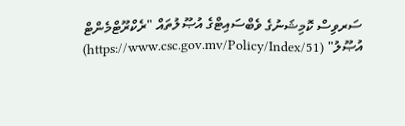ސަރވިސް ކޮމިޝަނުގެ ވެބްސައިޓްގެ އުޞޫލުތައް "ރެކްރޫޓްމެންޓް އުޞޫލު" (https://www.csc.gov.mv/Policy/Index/51)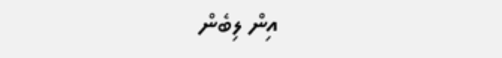އިން ލިބެން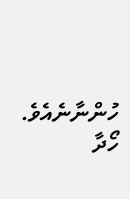ހުންނާނެއެވެ.
ހޯދާ